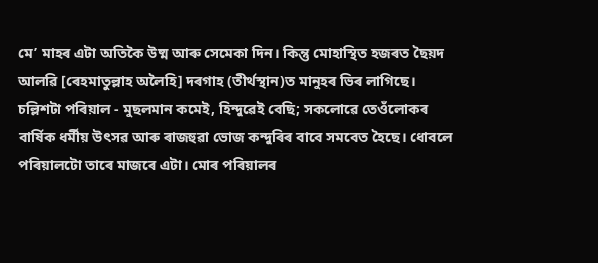মে’ মাহৰ এটা অতিকৈ উষ্ম আৰু সেমেকা দিন। কিন্তু মোহাস্থিত হজৰত ছৈয়দ আলৱি [ৰেহমাতুল্লাহ অলৈহি] দৰগাহ (তীৰ্থস্থান)ত মানুহৰ ভিৰ লাগিছে। চল্লিশটা পৰিয়াল - মুছলমান কমেই, হিন্দুৱেই বেছি; সকলোৱে তেওঁলোকৰ বাৰ্ষিক ধৰ্মীয় উৎসৱ আৰু ৰাজহুৱা ভোজ কন্দুৰিৰ বাবে সমবেত হৈছে। ধোবলে পৰিয়ালটো তাৰে মাজৰে এটা। মোৰ পৰিয়ালৰ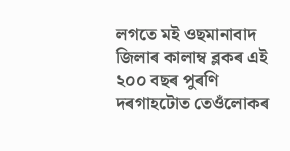লগতে মই ওছমানাবাদ জিলাৰ কালাম্ব ব্লকৰ এই ২০০ বছৰ পুৰণি দৰগাহটোত তেওঁলোকৰ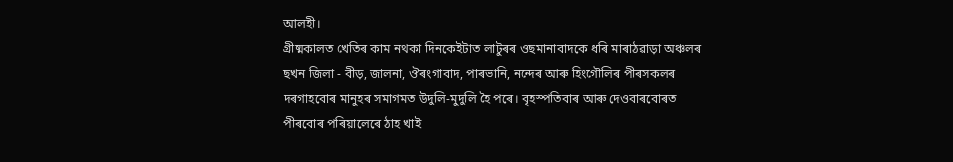আলহী।
গ্ৰীষ্মকালত খেতিৰ কাম নথকা দিনকেইটাত লাটুৰৰ ওছমানাবাদকে ধৰি মাৰাঠৱাড়া অঞ্চলৰ ছখন জিলা - বীড়, জালনা, ঔৰংগাবাদ, পাৰভানি, নন্দেৰ আৰু হিংগৌলিৰ পীৰসকলৰ দৰগাহবোৰ মানুহৰ সমাগমত উদুলি-মুদুলি হৈ পৰে। বৃহস্পতিবাৰ আৰু দেওবাৰবোৰত পীৰবোৰ পৰিয়ালেৰে ঠাহ খাই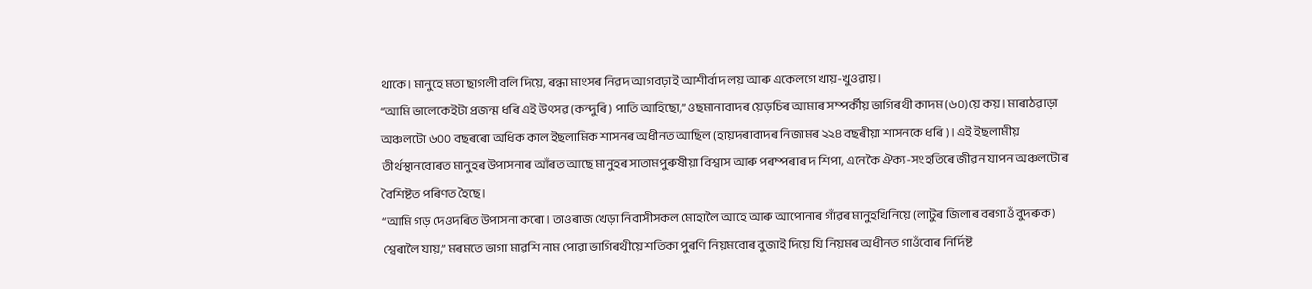থাকে। মানুহে মতা ছাগলী বলি দিয়ে, ৰন্ধা মাংসৰ নিৱদ আগবঢ়াই আশীৰ্বাদ লয় আৰু একেলগে খায়-খুওৱায়।
“আমি ভালেকেইটা প্ৰজন্ম ধৰি এই উৎসৱ (কন্দুৰি) পাতি আহিছো,” ওছমানাবাদৰ য়েড়চিৰ আমাৰ সম্পৰ্কীয় ভাগিৰথী কাদম (৬০)য়ে কয়। মাৰাঠৱাড়া অঞ্চলটো ৬০০ বছৰৰো অধিক কাল ইছলামিক শাসনৰ অধীনত আছিল (হায়দৰাবাদৰ নিজামৰ ২২৪ বছৰীয়া শাসনকে ধৰি)। এই ইছলামীয় তীৰ্থস্থানবোৰত মানুহৰ উপাসনাৰ আঁৰত আছে মানুহৰ সাতামপুৰুষীয়া বিশ্বাস আৰু পৰম্পৰাৰ দ শিপা, এনেকৈ ঐক্য-সংহতিৰে জীৱন যাপন অঞ্চলটোৰ বৈশিষ্টত পৰিণত হৈছে।
“আমি গড় দেওদৰিত উপাসনা কৰো। তাওৰাজ খেড়া নিবাসীসকল মোহালৈ আহে আৰু আপোনাৰ গাঁৱৰ মানুহখিনিয়ে (লাটুৰ জিলাৰ বৰগাওঁ বুদৰুক) শ্বেৰালৈ যায়,” মৰমতে ভাগা মাৱশি নাম পোৱা ভাগিৰথীয়ে শতিকা পুৰণি নিয়মবোৰ বুজাই দিয়ে যি নিয়মৰ অধীনত গাওঁবোৰ নিৰ্দিষ্ট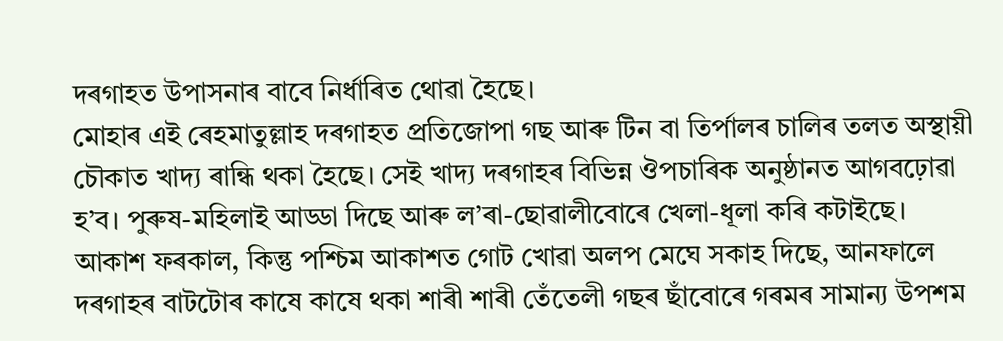দৰগাহত উপাসনাৰ বাবে নিৰ্ধাৰিত থোৱা হৈছে।
মোহাৰ এই ৰেহমাতুল্লাহ দৰগাহত প্ৰতিজোপা গছ আৰু টিন বা তিৰ্পালৰ চালিৰ তলত অস্থায়ী চৌকাত খাদ্য ৰান্ধি থকা হৈছে। সেই খাদ্য দৰগাহৰ বিভিন্ন ঔপচাৰিক অনুষ্ঠানত আগবঢ়োৱা হ’ব। পুৰুষ-মহিলাই আড্ডা দিছে আৰু ল’ৰা-ছোৱালীবোৰে খেলা-ধূলা কৰি কটাইছে। আকাশ ফৰকাল, কিন্তু পশ্চিম আকাশত গোট খোৱা অলপ মেঘে সকাহ দিছে, আনফালে দৰগাহৰ বাটটোৰ কাষে কাষে থকা শাৰী শাৰী তেঁতেলী গছৰ ছাঁবোৰে গৰমৰ সামান্য উপশম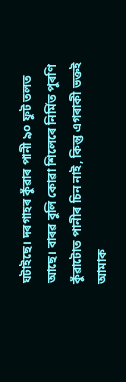ঘটাইছে। দৰগাহৰ কুঁৱাৰ পানী ৯০ ফুট তলত আছে। বাৰৱ বুলি কোৱা শিলেৰে নিৰ্মিত পুৰণি কুঁৱাটোত পানীৰ চিন নাই, কিন্তু এগৰাকী ভক্তই আমাক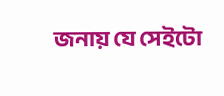জনায় যে সেইটো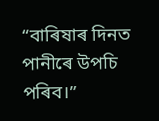“বাৰিষাৰ দিনত পানীৰে উপচি পৰিব।”